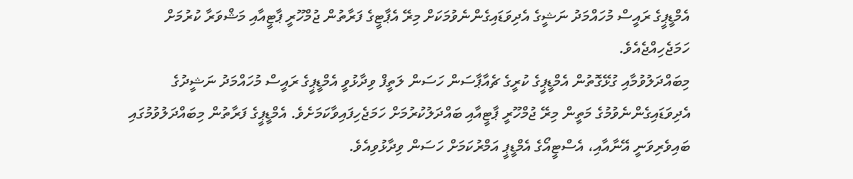އެމްޑީޕީގެ ރައީސް މުހައްމަދު ނަޝީގެ އެދިވަޑައިގެންނެވުމަކަށް މިރޭ އެޕާޓީގެ ފަރާތުން ޖުމްހޫރީ ޕާޓީއާއި މަޝްވަރާ ކުރުމަށް ހަމަޖެހިއްޖެއެވެ.
މިބައްދަލުވުމާއި ގުޅޭގޮތުން އެމްޑީޕީގެ ކުރީގެ ޗެއާޕާސަން ހަސަން ލަތީފް ވިދާޅުވީ އެމްޑީޕީގެ ރައީސް މުހައްމަދު ނަޝީދުގެ އެދިވަޑައިގެންނެވުމުގެ މަތީން މިރޭ ޖުމްހޫރީ ޕާޓީއާއި ބައްދަލުކުރުމަށް ހަމަޖެހިފައިވާކަމަށެވެ. އެމްޑީޕީގެ ފަރާތުން މިބައްދަލުވުމުގައި ބައިވެރިވަނީ އޭނާއާއި، އެސްޓީއޯގެ އެމްޑީޕީ އަމްރުކަމަށް ހަސަން ވިދާޅުވިއެވެ.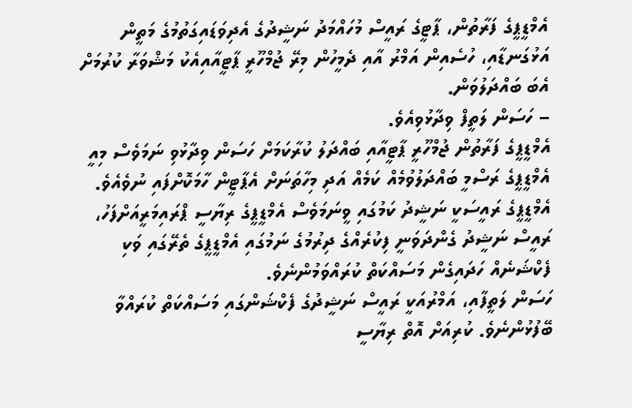އެމްޑީޕީގެ ފަރާތުން، ޕާޓީގެ ރައީސް މުހައްމަދު ނަޝީދުގެ އެދިވަޑައިގަތުމުގެ މަތީން އަޅުގަނޑާއި، ހުސެއިން އަމްރު އާއި ދެމީހުން މިރޭ ޖުމްހޫރީ ޕާޓީއާއިއެކު މަޝްވަރާ ކުރުމަށް އެބަ ބައްދަލުވަން.
– ހަސަން ލަތީފް ވިދާޅުވިއެވެ.
އެމްޑީޕީގެ ފަރާތުން ޖުމްހޫރީ ޕާޓީއާއި ބައްދަލު ކުރާކަމަށް ހަސަން ވިދާޅުވި ނަމަވެސް މިއީ އެމްޑީޕީގެ ރަސްމީ ބައްދަލުވުމެއް ކަމެއް އަދި މިހާތަނަށް އެޕާޓީން ހާމަކޮށްފައި ނުވެއެވެ. އެމްޑީޕީގެ ރައީސަކީ ނަޝީދު ކަމުގައި ވީނަމަވެސް އެމްޑީޕީގެ ރިޔާސީ ޕްރައިމަރީއަށްފަހު، ރައީސް ނަޝީދު ގެންދަވަނީ ފިކުރެއްގެ ދިރުމުގެ ނަމުގައި އެމްޑީޕީގެ ތެރޭގައި ވަކި ފެކްޝަނެއް ހަދައިގެން މަސައްކަތް ކުރައްވަމުންނެވެ.
ހަސަން ލަތީފާއި، އަމްރުއަކީ ރައީސް ނަޝީދުގެ ފެކްޝަންގައި މަސައްކަތް ކުރައްވާ ބޭފުޅުންނެވެ. ކުރިއަށް އޮތް ރިޔާސީ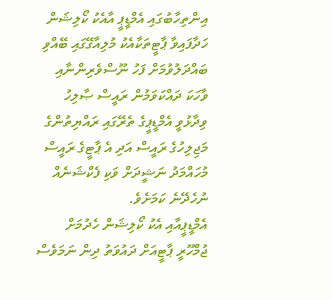އިންތިހާބުގައި އެމްޑީޕީ އާއެކު ކޯލިޝަން ހަދާފައިވާ ޕާޓީތަކާއެކު މުލިއާގޭގައި ބޭއްވި ބައްދަލުވުމަށް ފަހު ނޫސްވެރިންނާއި ވާހަކަ ދައްކަވަމުން ރައީސް ޞާލިހު ވިދާޅުވީ އެމްޑީޕީގެ ތެރޭގައި ރައްޔިތުންގެ މަޖިލިހުގެ ރައީސް އަދި އެ ޕާޓީގެ ރައީސް މުހައްމަދު ނަޝީދަށް ވަކި ފެކްޝަނެއް ނުހެދޭނެ ކަމަށެވެ.
އެމްޑީޕީއާއި އެކު ކޯލިޝަން ހެދުމަށް ޖުމްހޫރީ ޕާޓީއަށް ދައުވަތު ދިން ނަމަވެސް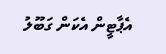އެޕާޓީން އެކަން ގަބޫލު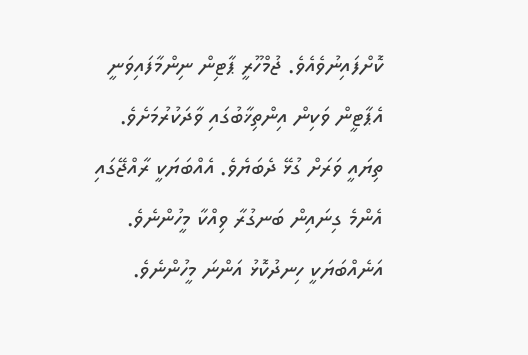ކޮށްފައިނުވެއެވެ. ޖުމްހޫރީ ޕާޓިން ނިންމާފައިވަނީ އެޕާޓީން ވަކިން އިންތިޚާބުގައި ވާދަކުރުމަށެވެ.
ތިޔައީ ވަރަށް ގުޅޭ ދެބަޔެވެ. އެއްބަޔަކީ ރާއްޖޭގައި އެންމެ ގިނައިން ބަނގުރާ ވިއްކާ މީހުންނެވެ. އަނެއްބަޔަކީ ހިނދުކޮޅު އަންނަ މީހުންނެވެ.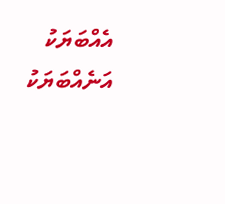އެއްބަޔަކު އަނެއްބަޔަކު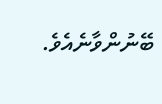ބޭނުންވާނެއެވެ.